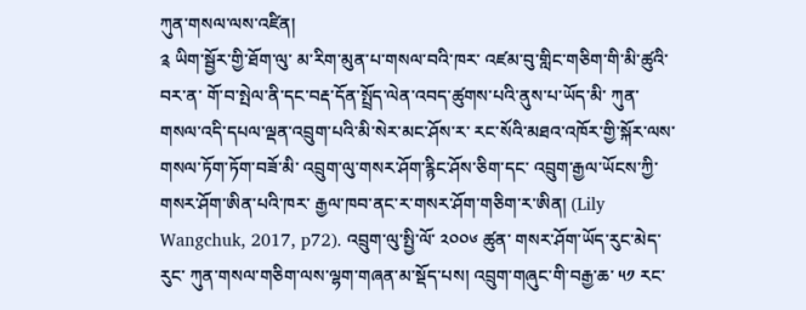ཀུན་གསལ་ལས་འཛིན།
༉ ཡིག་སྦྱོར་གྱི་ཐོག་ལུ་ མ་རིག་མུན་པ་གསལ་བའི་ཁར་ འཛམ་བུ་གླིང་གཅིག་གི་མི་ཚུའི་བར་ན་ གོ་བ་སྤེལ་ནི་དང་བརྡ་དོན་སྤྲོད་ལེན་འབད་ཚུགས་པའི་ནུས་པ་ཡོད་མི་ ཀུན་གསལ་འདི་དཔལ་ལྡན་འབྲུག་པའི་མི་སེར་མང་ཤོས་ར་ རང་སོའི་མཐའ་འཁོར་གྱི་སྐོར་ལས་གསལ་ཏོག་ཏོག་བཟོ་མི་ འབྲུག་ལུ་གསར་ཤོག་རྙིང་ཤོས་ཅིག་དང་ འབྲུག་རྒྱལ་ཡོངས་ཀྱི་གསར་ཤོག་ཨིན་པའི་ཁར་ རྒྱལ་ཁབ་ནང་ར་གསར་ཤོག་གཅིག་ར་ཨིན། (Lily Wangchuk, 2017, p72). འབྲུག་ལུ་སྤྱི་ལོ་ ༢༠༠༦ ཚུན་ གསར་ཤོག་ཡོད་རུང་མེད་རུང་ ཀུན་གསལ་གཅིག་ལས་ལྷག་གཞན་མ་སྡོད་པས། འབྲུག་གཞུང་གི་བརྒྱ་ཆ་ ༥༡ རང་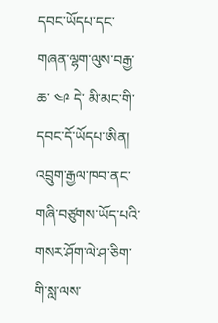དབང་ཡོདཔ་དང་ གཞན་ལྷག་ལུས་བརྒྱ་ཆ་ ༤༩ དེ་ མི་མང་གི་དབང་དོ་ཡོདཔ་ཨིན། འབྲུག་རྒྱལ་ཁབ་ནང་གཞི་བཙུགས་ཡོད་པའི་ གསར་ཤོག་ལེ་ཤ་ཅིག་གི་སླ་ལས་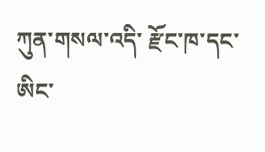ཀུན་གསལ་འདི་ རྫོང་ཁ་དང་ཨིང་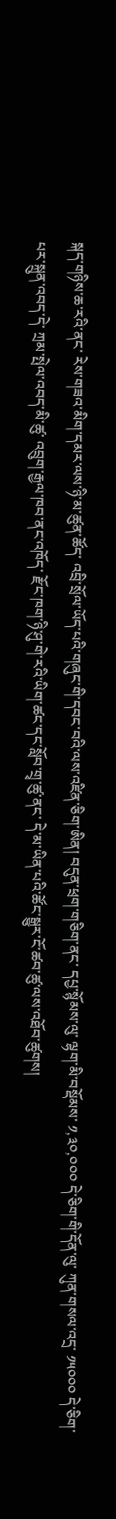སྐད་གཉིས་ཆ་རའི་ནང་ རེས་གཟའ་མིག་དམར་ལས་ཉི་མ་ཚུན་ཚོད་ འབྲི་སྲོལ་ཡོད་པའི་གཞུང་གི་དབང་བའི་ལས་འཛིན་ཅིག་ཨིན། བདུན་ཕྲག་གཅིག་ནང་ དཔྱ་སྙོམས་ལུ་ ལྷག་མི་བསྡོམས་ ༡,༣༠,༠༠༠ དེ་ཅིག་གི་དོན་ལུ་ ཀུན་གསལ་འདྲ་ ༡༥༠༠༠ དེ་ཅིག་ པར་སྐྲུན་འབད་དེ་ ཀྲམ་སྤེལ་འབད་མི་ཚུ་ འབྲུག་རྒྱལ་ཁབ་ནང་འཁོད་ རྫོང་ཁག་ཉི་ཤུ་གེ་རའི་ཡིག་ཚང་དང་སློབ་གྲྭ་ཚུ་ནང་ དེ་མ་ཡིན་པའི་ཚོང་སྒྱུར་ངོ་ཚབ་ཚུ་ལས་འཐོབ་ཚུགས།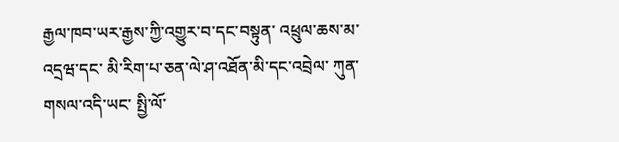རྒྱལ་ཁབ་ཡར་རྒྱས་ཀྱི་འགྱུར་བ་དང་བསྟུན་ འཕྲུལ་ཆས་མ་འདྲཝ་དང་ མི་རིག་པ་ཅན་ལེ་ཤ་འཐོན་མི་དང་འབྲེལ་ ཀུན་གསལ་འདི་ཡང་ སྤྱི་ལོ་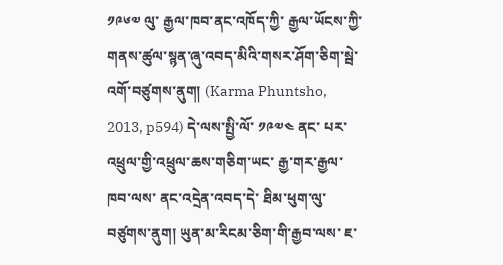༡༩༦༧ ལུ་ རྒྱལ་ཁབ་ནང་འཁོད་ཀྱི་ རྒྱལ་ཡོངས་ཀྱི་གནས་ཚུལ་སྙན་ཞུ་འབད་མིའི་གསར་ཤོག་ཅིག་སྦེ་འགོ་བཙུགས་ནུག། (Karma Phuntsho, 2013, p594) དེ་ལས་སྤྱི་ལོ་ ༡༩༧༤ ནང་ པར་འཕྲུལ་གྱི་འཕྲུལ་ཆས་གཅིག་ཡང་ རྒྱ་གར་རྒྱལ་ཁབ་ལས་ ནང་འདྲེན་འབད་དེ་ ཐིམ་ཕུག་ལུ་བཙུགས་ནུག། ཡུན་མ་རིངམ་ཅིག་གི་རྒྱབ་ལས་ ཇ་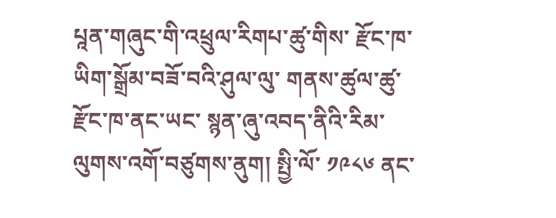པཱན་གཞུང་གི་འཕྲུལ་རིགཔ་ཚུ་གིས་ རྫོང་ཁ་ཡིག་སྒྲོམ་བཟོ་བའི་ཤུལ་ལུ་ གནས་ཚུལ་ཚུ་རྫོང་ཁ་ནང་ཡང་ སྙན་ཞུ་འབད་ནིའི་རིམ་ལུགས་འགོ་བཙུགས་ནུག། སྤྱི་ལོ་ ༡༩༨༦ ནང་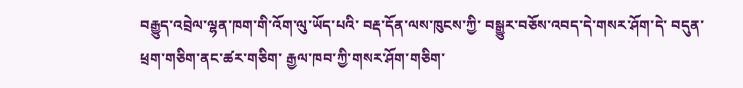བརྒྱུད་འབྲེལ་ལྷན་ཁག་གི་འོག་ལུ་ཡོད་པའི་ བརྡ་དོན་ལས་ཁུངས་ཀྱི་ བསྒྱུར་བཅོས་འབད་དེ་གསར་ཤོག་དེ་ བདུན་ཕྲག་གཅིག་ནང་ཚར་གཅིག་ རྒྱལ་ཁབ་ཀྱི་གསར་ཤོག་གཅིག་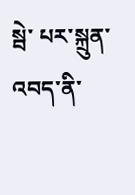སྦེ་ པར་སྐྲུན་འབད་ནི་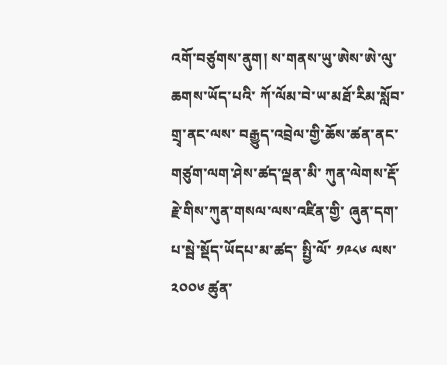འགོ་བཙུགས་ནུག། ས་གནས་ཡུ་ཨེས་ཨེ་ལུ་ཆགས་ཡོད་པའི་ ཀོ་ལོམ་བེ་ཡ་མཐོ་རིམ་སློབ་གྲྭ་ནང་ལས་ བརྒྱུད་འབྲེལ་གྱི་ཆོས་ཚན་ནང་ གཙུག་ལག་ཤེས་ཚད་ལྡན་མི་ ཀུན་ལེགས་རྡོ་རྗེ་གིས་ཀུན་གསལ་ལས་འཛིན་གྱི་ ཞུན་དག་པ་སྦེ་སྡོད་ཡོདཔ་མ་ཚད་ སྤྱི་ལོ་ ༡༩༨༦ ལས་ ༢༠༠༦ ཚུན་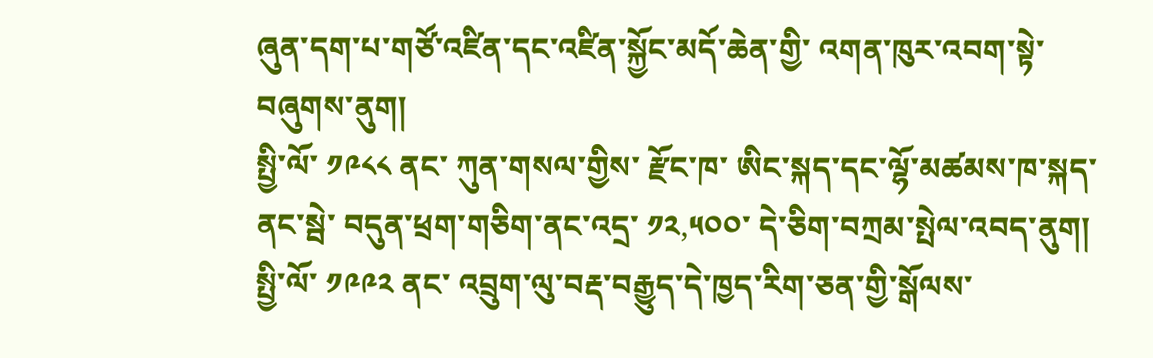ཞུན་དག་པ་གཙོ་འཛིན་དང་འཛིན་སྐྱོང་མདོ་ཆེན་གྱི་ འགན་ཁུར་འབག་སྟེ་བཞུགས་ནུག།
སྤྱི་ལོ་ ༡༩༨༨ ནང་ ཀུན་གསལ་གྱིས་ རྫོང་ཁ་ ཨིང་སྐད་དང་ལྷོ་མཚམས་ཁ་སྐད་ནང་སྦེ་ བདུན་ཕྲག་གཅིག་ནང་འདྲ་ ༡༢,༥༠༠་ དེ་ཅིག་བཀྲམ་སྤེལ་འབད་ནུག། སྤྱི་ལོ་ ༡༩༩༢ ནང་ འབྲུག་ལུ་བརྡ་བརྒྱུད་དེ་ཁྱད་རིག་ཅན་གྱི་སྒོལས་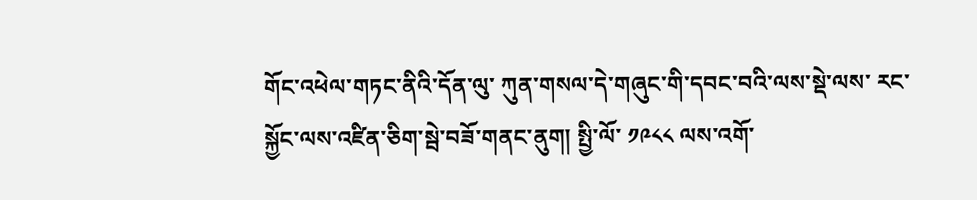གོང་འཕེལ་གཏང་ནིའི་དོན་ལུ་ ཀུན་གསལ་དེ་གཞུང་གི་དབང་བའི་ལས་སྡེ་ལས་ རང་སྐྱོང་ལས་འཛིན་ཅིག་སྦེ་བཟོ་གནང་ནུག། སྤྱི་ལོ་ ༡༩༨༨ ལས་འགོ་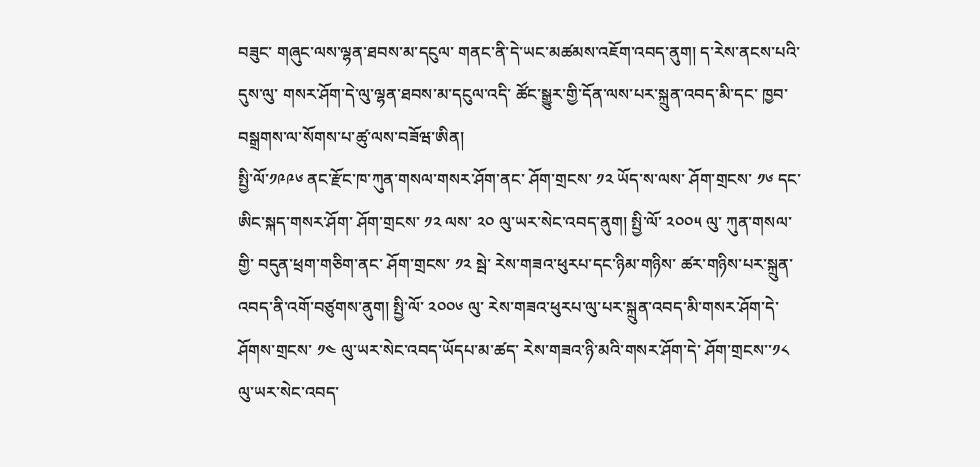བཟུང་ གཞུང་ལས་ལྷན་ཐབས་མ་དངུལ་ གནང་ནི་དེ་ཡང་མཚམས་འཇོག་འབད་ནུག། ད་རེས་ནངས་པའི་དུས་ལུ་ གསར་ཤོག་དེ་ལུ་ལྷན་ཐབས་མ་དངུལ་འདི་ ཚོང་སྒྱུར་གྱི་དོན་ལས་པར་སྐྲུན་འབད་མི་དང་ ཁྱབ་བསྒྲགས་ལ་སོགས་པ་ཚུ་ལས་བཟོཝ་ཨིན།
སྤྱི་ལོ་༡༩༩༦ ནང་རྫོང་ཁ་ཀུན་གསལ་གསར་ཤོག་ནང་ ཤོག་གྲངས་ ༡༢ ཡོད་ས་ལས་ ཤོག་གྲངས་ ༡༦ དང་ཨིང་སྐད་གསར་ཤོག་ ཤོག་གྲངས་ ༡༢ ལས་ ༢༠ ལུ་ཡར་སེང་འབད་ནུག། སྤྱི་ལོ་ ༢༠༠༥ ལུ་ ཀུན་གསལ་གྱི་ བདུན་ཕྲག་གཅིག་ནང་ ཤོག་གྲངས་ ༡༢ སྦེ་ རེས་གཟའ་ཕུརཔ་དང་ཉིམ་གཉིས་ ཚར་གཉིས་པར་སྐྲུན་འབད་ནི་འགོ་བཙུགས་ནུག། སྤྱི་ལོ་ ༢༠༠༦ ལུ་ རེས་གཟའ་ཕུརཔ་ལུ་པར་སྐྲུན་འབད་མི་གསར་ཤོག་དེ་ ཤོགས་གྲངས་ ༡༤ ལུ་ཡར་སེང་འབད་ཡོདཔ་མ་ཚད་ རེས་གཟའ་ཉི་མའི་གསར་ཤོག་དེ་ ཤོག་གྲངས་་༡༨ ལུ་ཡར་སེང་འབད་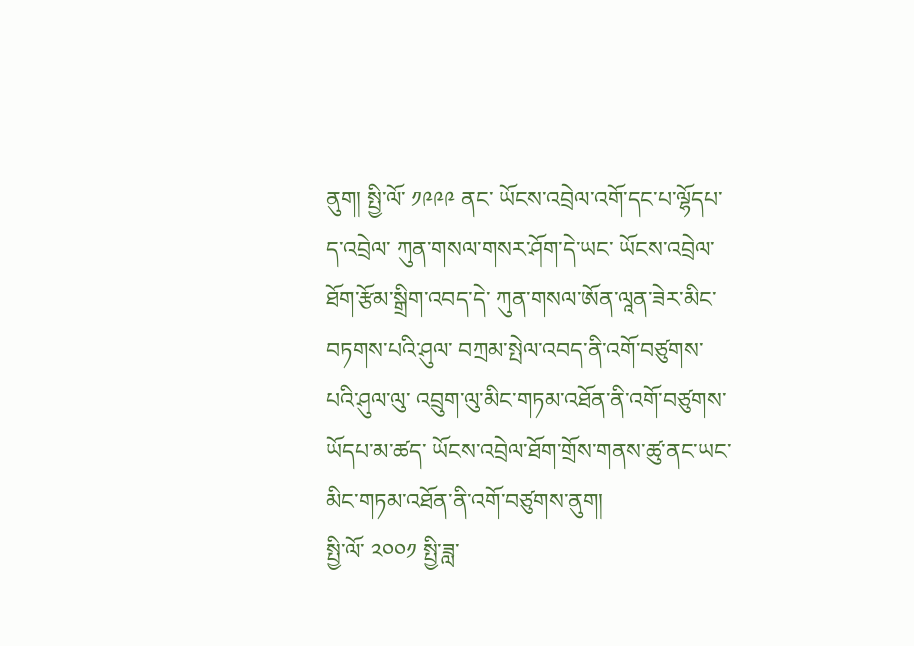ནུག། སྤྱི་ལོ་ ༡༩༩༩ ནང་ ཡོངས་འབྲེལ་འགོ་དང་པ་ལྷོདཔ་ད་འབྲེལ་ ཀུན་གསལ་གསར་ཤོག་དེ་ཡང་ ཡོངས་འབྲེལ་ཐོག་རྩོམ་སྒྲིག་འབད་དེ་ ཀུན་གསལ་ཨོན་ལཱན་ཟེར་མིང་བཏགས་པའི་ཤུལ་ བཀྲམ་སྤེལ་འབད་ནི་འགོ་བཙུགས་པའི་ཤུལ་ལུ་ འབྲུག་ལུ་མིང་གཏམ་འཐོན་ནི་འགོ་བཙུགས་ཡོདཔ་མ་ཚད་ ཡོངས་འབྲེལ་ཐོག་གྲོས་གནས་ཚུ་ནང་ཡང་ མིང་གཏམ་འཐོན་ནི་འགོ་བཙུགས་ནུག།
སྤྱི་ལོ་ ༢༠༠༡ སྤྱི་ཟླ་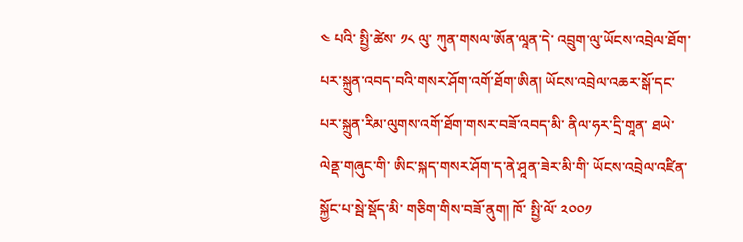༤ པའི་ སྤྱི་ཚེས་ ༡༨ ལུ་ ཀུན་གསལ་ཨོན་ལཱན་དེ་ འབྲུག་ལུ་ཡོངས་འབྲེལ་ཐོག་ པར་སྐྲུན་འབད་བའི་གསར་ཤོག་འགོ་ཐོག་ཨིན། ཡོངས་འབྲེལ་འཆར་སྒོ་དང་ པར་སྐྲུན་རིམ་ལུགས་འགོ་ཐོག་གསར་བཟོ་འབད་མི་ ནིལ་ཧར་དྲི་གཱན་ ཐཡེ་ལེནྡ་གཞུང་གི་ ཨིང་སྐད་གསར་ཤོག་ད་ནེ་ཤཱན་ཟེར་མི་གི་ ཡོངས་འབྲེལ་འཛིན་སྐྱོང་པ་སྦེ་སྡོད་མི་ གཅིག་གིས་བཟོ་ནུག། ཁོ་ སྤྱི་ལོ་ ༢༠༠༡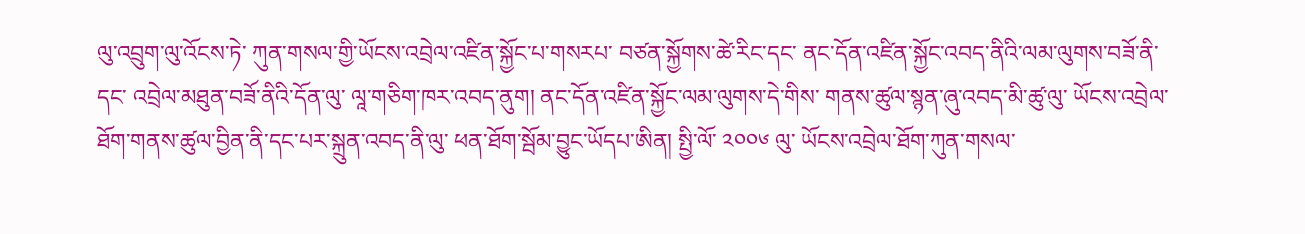ལུ་འབྲུག་ལུ་འོངས་ཏེ་ ཀུན་གསལ་གྱི་ཡོངས་འབྲེལ་འཛིན་སྐྱོང་པ་གསརཔ་ བཙན་སྐྱོགས་ཚེ་རིང་དང་ ནང་དོན་འཛིན་སྐྱོང་འབད་ནིའི་ལམ་ལུགས་བཟོ་ནི་དང་ འབྲེལ་མཐུན་བཟོ་ནིའི་དོན་ལུ་ ལཱ་གཅིག་ཁར་འབད་ནུག། ནང་དོན་འཛིན་སྐྱོང་ལམ་ལུགས་དེ་གིས་ གནས་ཚུལ་སྙན་ཞུ་འབད་མི་ཚུ་ལུ་ ཡོངས་འབྲེལ་ཐོག་གནས་ཚུལ་བྱིན་ནི་དང་པར་སྐྲུན་འབད་ནི་ལུ་ ཕན་ཐོག་སྦོམ་བྱུང་ཡོདཔ་ཨིན། སྤྱི་ལོ་ ༢༠༠༦ ལུ་ ཡོངས་འབྲེལ་ཐོག་ཀུན་གསལ་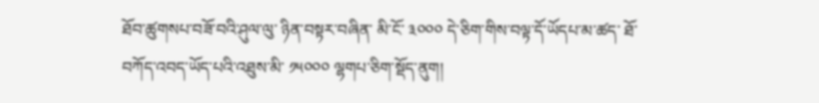ཐོབ་ཚུགསཔ་བཟོ་བའི་ཤུལ་ལུ་ ཉིན་བསྟར་བཞིན་ མི་ངོ་ ༣༠༠༠ དེ་ཅིག་གིས་བལྟ་དོ་ཡོདཔ་མ་ཚད་ ཐོ་བཀོད་འབད་ཡོད་པའི་འཐུས་མི་ ༡༥༠༠༠ ལྷགཔ་ཅིག་སྡོད་ནུག།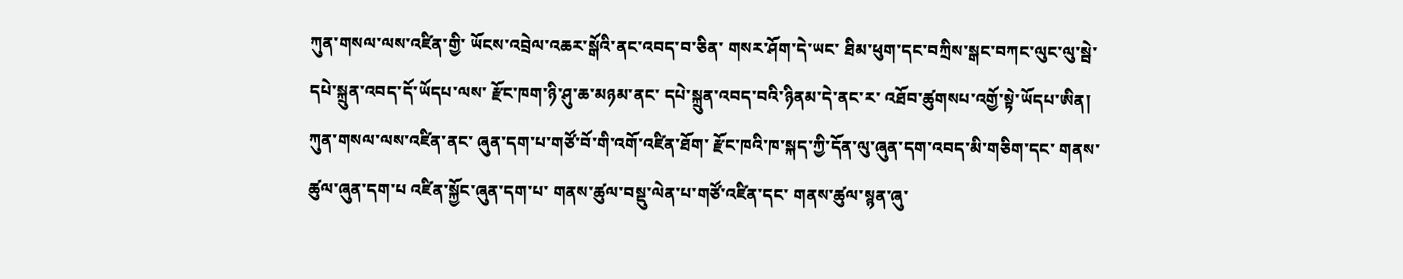ཀུན་གསལ་ལས་འཛིན་གྱི་ ཡོངས་འབྲེལ་འཆར་སྒོའི་ནང་འབད་བ་ཅིན་ གསར་ཤོག་དེ་ཡང་ ཐིམ་ཕུག་དང་བཀྲིས་སྒང་བཀང་ལུང་ལུ་སྦེ་ དཔེ་སྐྲུན་འབད་དོ་ཡོདཔ་ལས་ རྫོང་ཁག་ཉི་ཤུ་ཆ་མཉམ་ནང་ དཔེ་སྐྲུན་འབད་བའི་ཉིནམ་དེ་ནང་ར་ འཐོབ་ཚུགསཔ་འགྱོ་སྟེ་ཡོདཔ་ཨིན། ཀུན་གསལ་ལས་འཛིན་ནང་ ཞུན་དག་པ་གཙོ་བོ་གི་འགོ་འཛིན་ཐོག་ རྫོང་ཁའི་ཁ་སྐད་ཀྱི་དོན་ལུ་ཞུན་དག་འབད་མི་གཅིག་དང་ གནས་ཚུལ་ཞུན་དག་པ འཛིན་སྐྱོང་ཞུན་དག་པ་ གནས་ཚུལ་བསྡུ་ལེན་པ་གཙོ་འཛིན་དང་ གནས་ཚུལ་སྙན་ཞུ་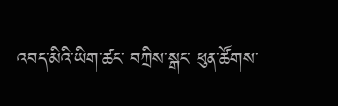འབད་མིའི་ཡིག་ཚང་ བཀྲིས་སྒང་ ཕུན་ཚོགས་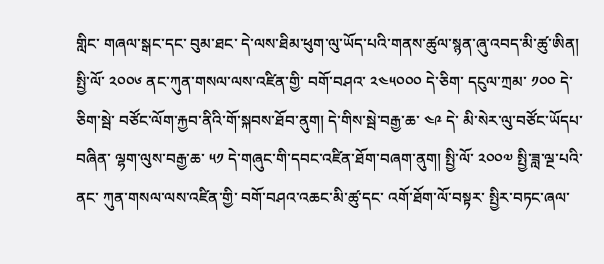གླིང་ གཞལ་སྒང་དང་ བུམ་ཐང་ དེ་ལས་ཐིམ་ཕུག་ལུ་ཡོད་པའི་གནས་ཚུལ་སྙན་ཞུ་འབད་མི་ཚུ་ཨིན། སྤྱི་ལོ་ ༢༠༠༦ ནང་ཀུན་གསལ་ལས་འཛིན་གྱི་ བགོ་བཤའ་ ༢༤༥༠༠༠ དེ་ཅིག་ དངུལ་ཀྲམ་ ༡༠༠ དེ་ཅིག་སྦེ་ བཙོང་ལོག་རྐྱབ་ནིའི་གོ་སྐབས་ཐོབ་ནུག། དེ་གིས་སྦེ་བརྒྱ་ཆ་ ༤༩ དེ་ མི་སེར་ལུ་བཙོང་ཡོདཔ་བཞིན་ ལྷག་ལུས་བརྒྱ་ཆ་ ༥༡ དེ་གཞུང་གི་དབང་འཛིན་ཐོག་བཞག་ནུག། སྤྱི་ལོ་ ༢༠༠༧ སྤྱི་ཟླ་ལྔ་པའི་ནང་ ཀུན་གསལ་ལས་འཛིན་གྱི་ བགོ་བཤའ་འཆང་མི་ཚུ་དང་ འགོ་ཐོག་ལོ་བསྟར་ སྤྱིར་བཏང་ཞལ་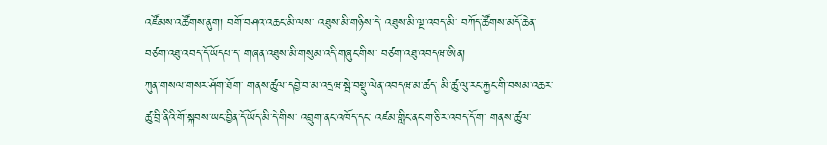འཛོམས་འཚོགས་ནུག། བགོ་བཤའ་འཆང་མི་ལས་ འཐུས་མི་གཉིས་དེ་ འཐུས་མི་ལྔ་འབད་མི་ བཀོད་ཚོགས་མདོ་ཆེན་བཙག་འཐུ་འབད་དོ་ཡོདཔ་ད་ གཞན་འཐུས་མི་གསུམ་འདི་གཞུང་གིས་ བཙག་འཐུ་འབདཝ་ཨིན།
ཀུན་གསལ་གསར་ཤོག་ཐོག་ གནས་ཚུལ་དབྱེ་བ་མ་འདྲཝ་སྦེ་བསྡུ་ལེན་འབདཝ་མ་ཚད་ མི་ཚུ་ལུ་རང་རྐྱང་གི་བསམ་འཆར་ཚུ་བྲི་ནིའི་གོ་སྐབས་ཡང་བྱིན་དོ་ཡོད་མི་དེ་གིས་ འབྲུག་ནང་འཁོད་དང་ འཛམ་གླིང་ནང་ག་ཅི་ར་འབད་དོ་ག་ གནས་ཚུལ་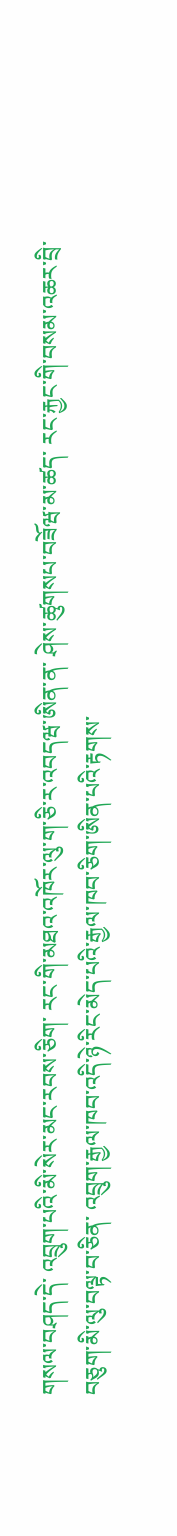གསལ་བཤད་དེ་ འབྲུག་པའི་མི་སེར་མང་རབས་ཅིག་ རང་གི་མཐའ་འཁོར་ལུ་ག་ཅི་ར་འབདཝ་ཨིན་ན་ ཤེས་ཚུགསཔ་བཟོཝ་མ་ཚད་ རང་རྐྱང་གི་བསམ་འཆར་བྲི་བཅུག་མི་ལུ་བལྟ་བ་ཅིན་ འབྲུག་རྒྱལ་ཁབ་འདི་ཉེ་རིང་མེད་པའི་རྒྱལ་ཁབ་ཅིག་ཨིན་པའི་རྟགས་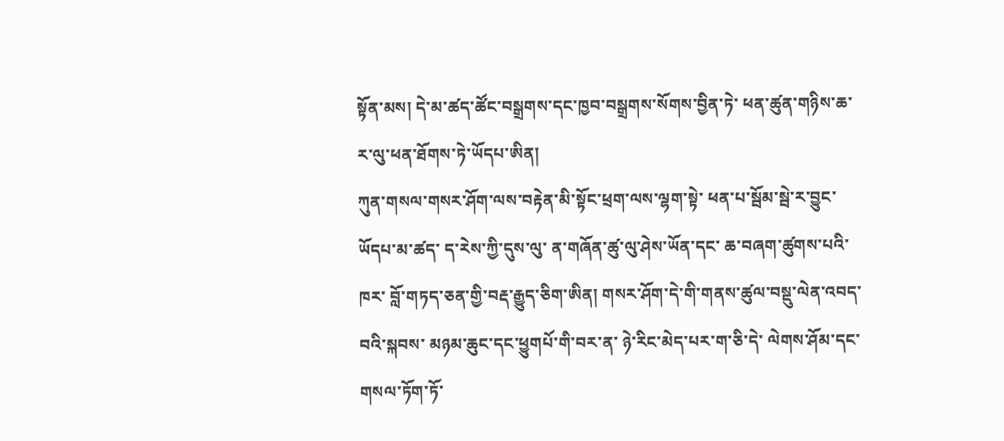སྟོན་མས། དེ་མ་ཚད་ཚོང་བསྒྲགས་དང་ཁྱབ་བསྒྲགས་སོགས་བྱིན་ཏེ་ ཕན་ཚུན་གཉིས་ཆ་ར་ལུ་ཕན་ཐོགས་ཏེ་ཡོདཔ་ཨིན།
ཀུན་གསལ་གསར་ཤོག་ལས་བརྟེན་མི་སྟོང་ཕྲག་ལས་ལྷག་སྟེ་ ཕན་པ་སྦོམ་སྦེ་ར་བྱུང་ཡོདཔ་མ་ཚད་ ད་རེས་ཀྱི་དུས་ལུ་ ན་གཞོན་ཚུ་ལུ་ཤེས་ཡོན་དང་ ཆ་བཞག་ཚུགས་པའི་ཁར་ བློ་གཏད་ཅན་གྱི་བརྡ་རྒྱུད་ཅིག་ཨིན། གསར་ཤོག་དེ་གི་གནས་ཚུལ་བསྡུ་ལེན་འབད་བའི་སྐབས་ མཉམ་ཆུང་དང་ཕྱུགཔོ་གི་བར་ན་ ཉེ་རིང་མེད་པར་ག་ཅི་དེ་ ལེགས་ཤོམ་དང་གསལ་ཏོག་ཏོ་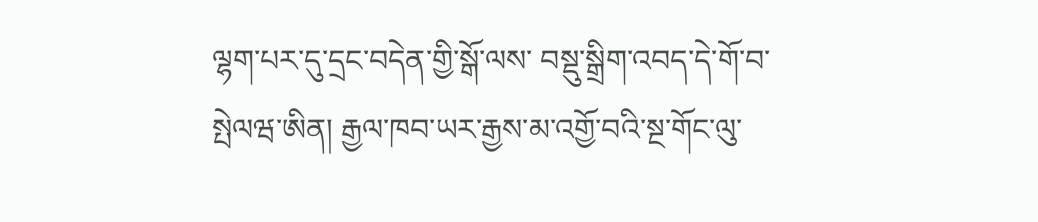ལྷག་པར་དུ་དྲང་བདེན་གྱི་སྒོ་ལས་ བསྡུ་སྒྲིག་འབད་དེ་གོ་བ་སྤེལཝ་ཨིན། རྒྱལ་ཁབ་ཡར་རྒྱས་མ་འགྱོ་བའི་སྔ་གོང་ལུ་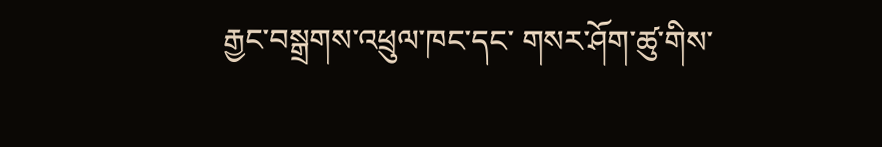རྒྱང་བསྒྲགས་འཕྲུལ་ཁང་དང་ གསར་ཤོག་ཚུ་གིས་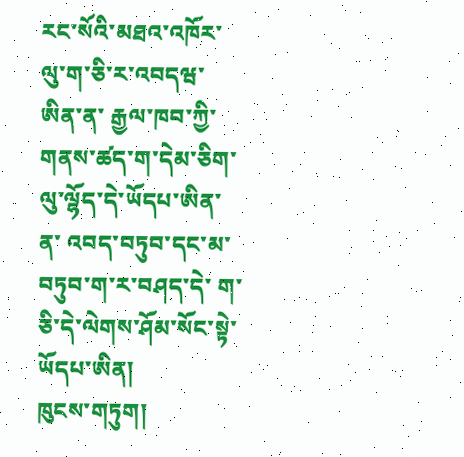རང་སོའི་མཐའ་འཁོར་ལུ་ག་ཅི་ར་འབདཝ་ཨིན་ན་ རྒྱལ་ཁབ་ཀྱི་གནས་ཚད་ག་དེམ་ཅིག་ལུ་ལྷོད་དེ་ཡོདཔ་ཨིན་ན་ འབད་བཏུབ་དང་མ་བཏུབ་ག་ར་བཤད་དེ་ ག་ཅི་དེ་ལེགས་ཤོམ་སོང་སྟེ་ཡོདཔ་ཨིན།
ཁུངས་གཏུག།